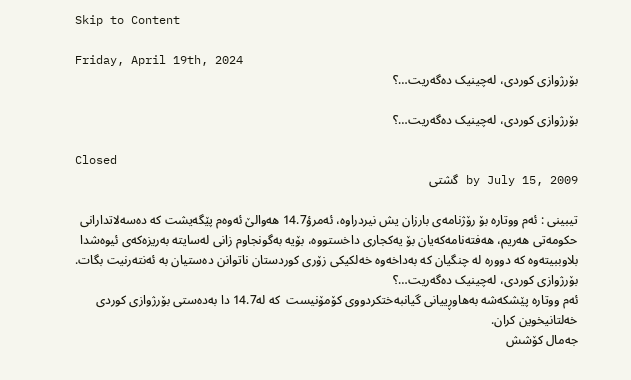Skip to Content

Friday, April 19th, 2024
بۆرژوازی کوردی، له‌چینیک ده‌گه‌ریت…؟

بۆرژوازی کوردی، له‌چینیک ده‌گه‌ریت…؟

Closed
by July 15, 2009 گشتی

تیبینی : ئه‌م ووتاره‌ بۆ رۆژنامه‌ی بارزان یش نیردراوه‌، ئه‌مرؤ14.7 هه‌والێ ئه‌وه‌م پێگه‌یشت که‌ ده‌سه‌لاتدارانی حکومه‌تی هه‌ریم، هه‌فته‌نامه‌که‌یان بۆ یه‌کجاری داخستووه‌، بۆیه‌ به‌گونجاوم زانی له‌سایته‌ به‌ریزه‌که‌ی ئیوه‌شدا بلاوببیته‌وه‌ که‌ دووره‌ له‌ چنگیان که‌ به‌داخه‌وه‌ خه‌لکیکی زۆری کوردستان ناتوانن ده‌ستیان به‌ ئه‌نته‌رنیت بگات.
بۆرژوازی کوردی، له‌چینیک ده‌گه‌ریت…؟
ئه‌م ووتاره‌ پێشکه‌شه‌ به‌هاوڕییانی گیانبه‌ختکردووی کۆمۆنیست  که‌ له‌14.7 دا به‌ده‌ستی بۆرژوازی کوردی خه‌لتانیخوین کران.
جه‌مال کۆشش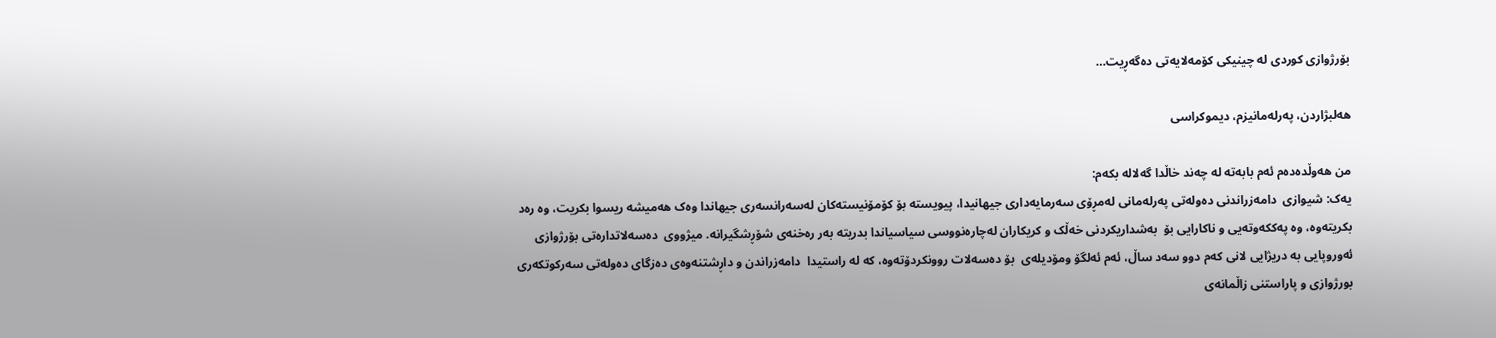بۆرژوازی کوردی له‌ چینیکی کۆمه‌لایه‌تی ده‌گه‌ڕیت…

هه‌لبژاردن، په‌رله‌مانیزم، دیموکراسی

من هه‌وڵده‌ده‌م ئه‌م بابه‌ته‌ له‌ چه‌ند خاڵدا گه‌لاله‌ بکه‌م:
یه‌ک: شیوازی  دامه‌زراندنی ده‌وله‌تی په‌رله‌مانی له‌مڕۆی سه‌رمایه‌داری جیهانیدا، پیویسته‌ بۆ کۆمۆنیسته‌کان له‌سه‌رانسه‌ری جیهاندا وه‌ک هه‌میشه‌ ریسوا بکریت، وه‌ ره‌د بکریته‌وه‌، وه‌ په‌ککه‌وته‌یی و ناکارایی بۆ  به‌شداریکردنی خه‌ڵک و کریکاران له‌چاره‌نووسی سیاسیاندا بدریته‌ به‌ر ره‌خنه‌ی شۆڕشگیرانه‌. میژووی  ده‌سه‌لاتداره‌تی بۆرژوازی ئه‌وروپایی به‌ دریژایی لانی که‌م دوو سه‌د ساڵ، ئه‌م ئه‌لگۆ ومۆدیله‌ی  بۆ ده‌سه‌لات روونکردۆته‌وه‌، که‌ له‌ راستیدا  دامه‌زراندن و داڕشتنه‌وه‌ی ده‌زگای ده‌وله‌تی سه‌رکوتکه‌ری بورژوازی و پاراستنی زاڵمانه‌ی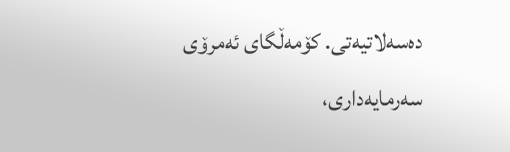ده‌سه‌لاتیه‌تی. کۆمه‌ڵگای ئه‌مرۆی سه‌رمایه‌داری،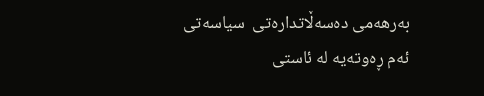به‌رهه‌می ده‌سه‌ڵاتداره‌تی  سیاسه‌تی ئه‌م ڕه‌وته‌یه له‌‌ ئاستی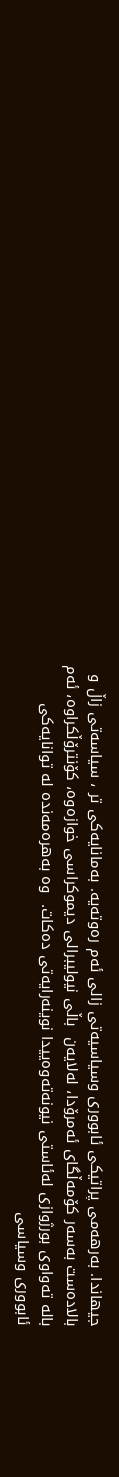جیهاندا. به‌رهه‌می پراتیکی ئابووری وسیاسیه‌تی زالی ئه‌م ره‌وته‌یه‌. به‌مانایه‌کی تر ، سیاسه‌تی زاڵ و بالاده‌ست به‌سه‌ر کۆمه‌ڵگای ئه‌مرۆدا، له‌لایه‌ن  باڵی نیولیبرالی دیموکراسی خوازه‌وه‌، کۆنترۆڵکراوه‌، ئه‌م باله‌ ته‌واوی بورژوازی له‌ئاستی نیونه‌ته‌وه‌ییدا نوینه‌رایه‌تی ده‌کات.  وه‌ به‌هره‌مه‌نده‌ له‌ توانایه‌کی ئابووری وسیاسی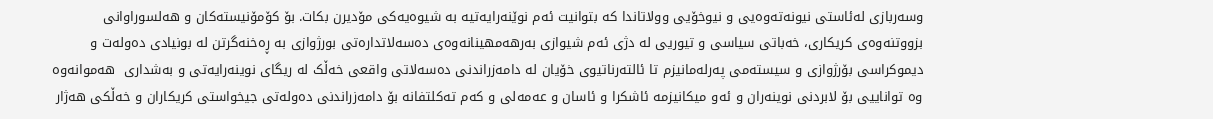وسه‌ربازی له‌ئاستی نیونه‌ته‌وه‌یی و نیوخۆیی وولاتاندا که‌ بتوانیت ئه‌م نوێنه‌رایه‌تیه‌ به‌ شیوه‌یه‌کی مۆدیرن بکات. بۆ کۆمۆنیسته‌کان و هه‌لسوراوانی بزووتنه‌وه‌ی کریکاری، خه‌باتی سیاسی و تیوریی له‌ دژی ئه‌م شیوازی به‌رهه‌مهینانه‌وه‌ی ده‌سه‌لاتداره‌تی بورژوازی به‌ ڕه‌خنه‌گرتن له‌ بونیادی ده‌وله‌ت و دیموکراسی بۆرژوازی و سیسته‌می په‌رله‌مانیزم تا ئالته‌رناتیوی خۆیان له‌ دامه‌زراندنی ده‌سه‌لاتی واقعی خه‌ڵک له‌ ریگای نوینه‌رایه‌تی و به‌شداری  هه‌موانه‌وه‌ وه‌ تواناییی بۆ لابردنی نوینه‌ران و ئه‌و میکانیزمه‌ ئاشکرا و ئاسان و عه‌مه‌لی و که‌م ته‌کلتفانه‌ بۆ دامه‌زراندنی ده‌وله‌تی جیخواستی کریکاران و خه‌ڵکی هه‌ژار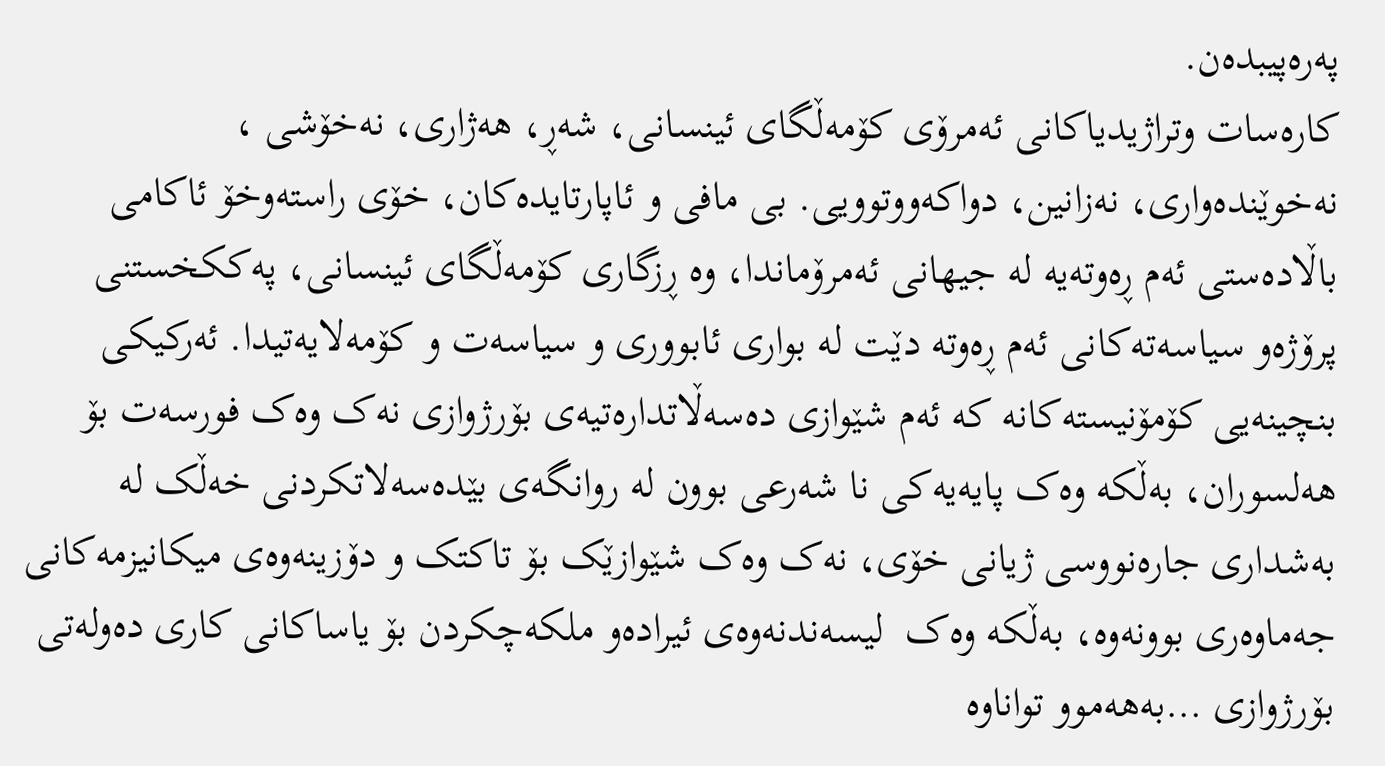په‌ره‌پیبده‌ن.
کاره‌سات وتراژیدیاکانی ئه‌مرۆی کۆمه‌ڵگای ئینسانی، شه‌ڕ، هه‌ژاری، نه‌خۆشی ، نه‌خوێنده‌واری، نه‌زانین، دواکه‌ووتوویی. بی مافی و ئاپارتایده‌کان، خۆی راسته‌وخۆ ئاکامی باڵاده‌ستی ئه‌م ڕه‌وته‌یه‌ له‌ جیهانی ئه‌مرۆماندا، وه‌ ڕزگاری کۆمه‌ڵگای ئینسانی، په‌ککخستنی پرۆژه‌و سیاسه‌ته‌کانی ئه‌م ڕه‌وته‌ دێت له‌ بواری ئابووری و سیاسه‌ت و کۆمه‌لایه‌تیدا. ئه‌رکیکی بنچینه‌یی کۆمۆنیسته‌کانه‌ که‌ ئه‌م شێوازی ده‌سه‌ڵاتداره‌تیه‌ی بۆرژوازی نه‌ک وه‌ک فورسه‌ت بۆ هه‌لسوران، به‌ڵکه‌ وه‌ک پایه‌یه‌کی نا شه‌رعی بوون له‌ روانگه‌ی بێده‌سه‌لاتکردنی خه‌ڵک له‌ به‌شداری جاره‌نووسی ژیانی خۆی، نه‌ک وه‌ک شێوازێک بۆ تاکتک و دۆزینه‌وه‌ی میکانیزمه‌کانی جه‌ماوه‌ری بوونه‌وه‌، به‌ڵکه‌ وه‌ک  لیسه‌‌ندنه‌وه‌ی ئیراده‌و ملکه‌چکردن بۆ یاساکانی کاری ده‌وله‌تی بۆرژوازی …به‌هه‌موو تواناوه‌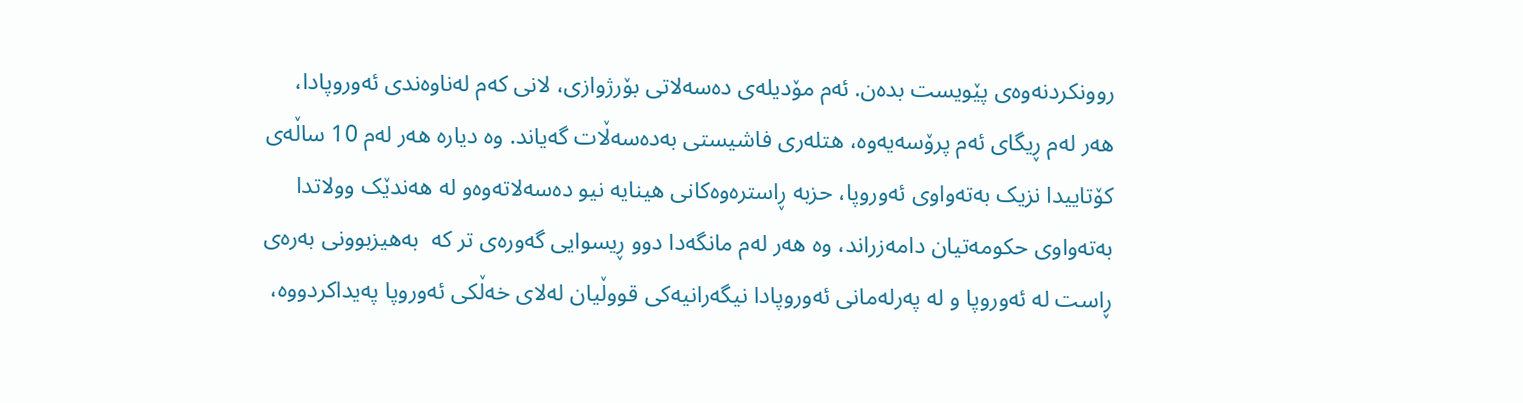روونکردنه‌وه‌ی پێویست بده‌ن. ئه‌م مۆدیله‌ی ده‌سه‌لاتی بۆرژوازی، لانی که‌م له‌ناوه‌ندی ئه‌وروپادا، هه‌ر له‌م ڕیگای ئه‌م پرۆسه‌یه‌وه‌، هتله‌ری فاشیستی به‌ده‌سه‌ڵات گه‌یاند. وه‌ دیاره‌ هه‌ر له‌م 10 ساڵه‌ی کۆتاییدا نزیک به‌ته‌واوی ئه‌وروپا، حزبه‌ ڕاستره‌وه‌کانی هینایه‌ نیو ده‌سه‌لاته‌وه‌و له‌ هه‌ندێک وولاتدا به‌ته‌واوی حکومه‌تیان دامه‌زراند، وه‌ هه‌ر له‌م مانگه‌دا دوو ڕیسوایی گه‌وره‌ی تر که‌  به‌‌هیزبوونی به‌ره‌ی ڕاست له‌ ئه‌وروپا و له‌ په‌رله‌مانی ئه‌وروپادا نیگه‌رانیه‌کی قووڵیان له‌لای خه‌ڵکی ئه‌وروپا په‌یداکردووه‌،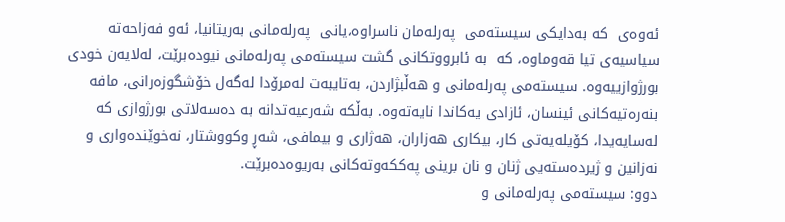ئه‌وه‌ی ‌ که‌ به‌دایکی سیسته‌می  په‌رله‌مان ناسراوه‌،یانی  په‌رله‌مانی به‌ریتانیا، ئه‌و فه‌زاحه‌ته‌ سیاسیه‌ی تیا قه‌وماوه‌، که‌  به‌ ئابرووتکانی گشت سیسته‌می په‌رله‌مانی نیوده‌برێت، له‌لایه‌ن خودی بورژوازییه‌وه‌. سیسته‌می په‌رله‌مانی و هه‌ڵبژاردن، به‌تایبه‌ت له‌مرۆدا له‌گه‌ل خۆشگوزه‌رانی، مافه‌ بنه‌ره‌تیه‌کانی ئینسان، ئازادی یه‌کاندا نایه‌ته‌وه‌. به‌ڵکه‌ شه‌رعیه‌تدانه‌ به‌ ده‌سه‌لاتی بورژوازی که‌ له‌سایه‌یدا، کۆیله‌یه‌تی کار، بیکاری هه‌زاران، هه‌ژاری و بیمافی، شه‌ڕ وکووشتار، نه‌خوێنده‌واری و نه‌زانین و ژیرده‌سته‌یی ژنان و نان برینی په‌ککه‌وته‌کانی به‌ریوه‌ده‌برێت.
دوو: سیسته‌می په‌رله‌مانی و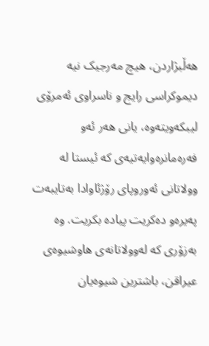هه‌ڵبژاردن، هیچ مه‌رجیک نیه‌  دیموکراسی رایج و ناسراوی ئه‌مرۆی  لیبکه‌ویته‌وه‌، یانی هه‌ر ئه‌و فه‌ره‌مانره‌وایه‌تیه‌ی که‌ ئیستا له‌ وولاتانی ئه‌وروپای رۆژئاوادا به‌تایبه‌ت په‌یره‌و ده‌کریت پیاده‌ بکریت. وه‌ به‌زۆری که‌ له‌وولاتانه‌ی هاوشیوه‌ی عیراقن، باشترین شیوه‌یان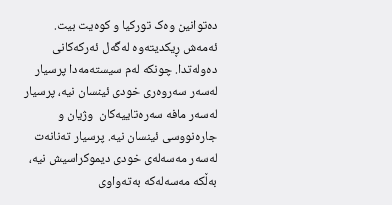ده‌توانین وه‌ک تورکیا و کوه‌یت بیت. ئه‌مه‌ش ڕیکدیته‌وه‌ له‌گه‌ل ئه‌رکه‌کانی ده‌وله‌تدا. چونکه‌ له‌م سیسته‌مه‌دا پرسیار له‌سه‌ر سه‌روه‌ری خودی ئینسان نیه‌، پرسیار له‌سه‌ر مافه‌ سه‌ره‌تاییه‌کان  وژیان و جاره‌نووسی ئینسان نیه‌. پرسیار ته‌نانه‌ت له‌سه‌ر مه‌سه‌له‌ی خودی دیموکراسیش نیه‌، به‌ڵکه‌ مه‌سه‌له‌که‌ به‌ته‌واوی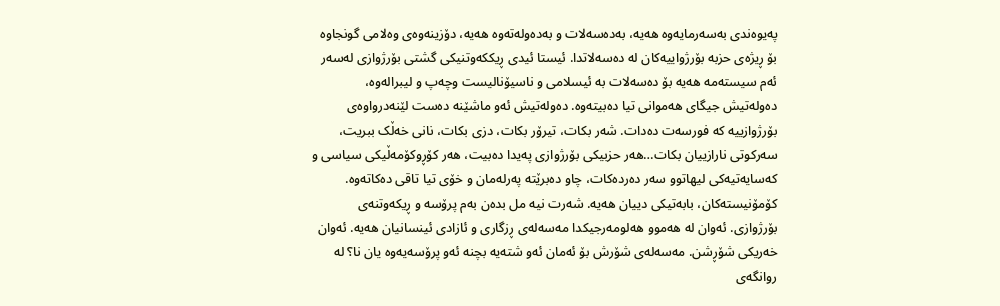په‌یوه‌ندی به‌سه‌رمایه‌وه‌ هه‌یه‌، به‌ده‌سه‌لات و به‌ده‌وله‌ته‌وه‌ هه‌یه‌، دۆزینه‌وه‌ی وه‌لامی گونجاوه‌ بۆ ڕیژه‌ی حزبه‌ بۆرژواییه‌کان له‌ ده‌سه‌لاتدا. ئیستا ئیدی ڕیککه‌وتنیکی گشتی بۆرژوازی له‌سه‌ر ئه‌م سیسته‌مه‌ هه‌یه‌ بۆ ده‌سه‌لات به‌ ئیسلامی و ناسیۆنالیست وچه‌پ و لیبراله‌وه‌، ده‌وله‌تیش جیگای هه‌موانی تیا ده‌بیته‌وه‌. ده‌وله‌تیش ئه‌و ماشێنه‌ ده‌ست لێنه‌درواوه‌ی بۆرژوازییه‌ که‌ فورسه‌ت ده‌دات. شه‌ر بکات، تیرۆر بکات، دزی بکات، نانی خه‌ڵک ببریت، سه‌رکوتی نارازییان بکات…هه‌ر حزبیکی بۆرژوازی په‌یدا ده‌بیت، هه‌ر کۆڕوکۆمه‌ڵیکی سیاسی و که‌سایه‌تیه‌کی لیهاتوو سه‌ر ده‌رده‌کات، چاو ده‌برێته‌ په‌رله‌مان و خۆی تیا تاقی ده‌کاته‌وه‌. کۆمۆنیسته‌کان، بابه‌تیکی دییان هه‌یه‌. شه‌رت نیه‌ مل بده‌ن به‌م پرۆسه‌ و ڕیکه‌وتنه‌ی بۆرژوازی. ئه‌وان له‌ هه‌موو هه‌لومه‌رجیکدا مه‌سه‌له‌ی ڕزگاری و ئازادی ئینسانیان هه‌یه‌. ئه‌وان خه‌ریکی شۆڕشن. مه‌سه‌له‌ی شۆرش بۆ ئه‌مان ئه‌و شته‌یه‌ بچنه‌ ئه‌و پرۆسه‌یه‌وه‌ یان نا؟ له‌ روانگه‌ی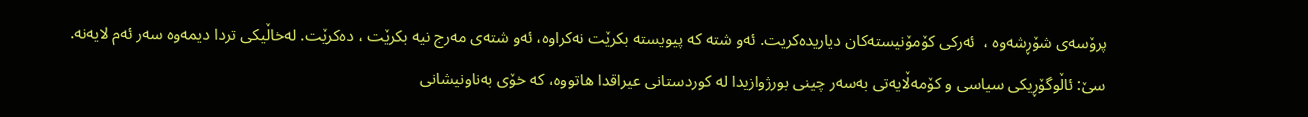پرۆسه‌ی شۆڕشه‌وه‌ ،  ئه‌رکی کۆمۆنیسته‌کان دیاریده‌کریت. ئه‌و شته‌ که‌ پیویسته‌ بکرێت نه‌کراوه‌، ئه‌و شته‌ی مه‌رج نیه‌ بکرێت ، ده‌کرێت. له‌خاڵیکی تردا دیمه‌وه‌ سه‌ر ئه‌م لایه‌نه‌.
سێ: ئاڵوگۆڕیکی سیاسی و کۆمه‌ڵایه‌تی به‌سه‌ر چینی بورژوازیدا له‌ کوردستانی عیراقدا هاتووه‌، که‌ خۆی به‌ناونیشانی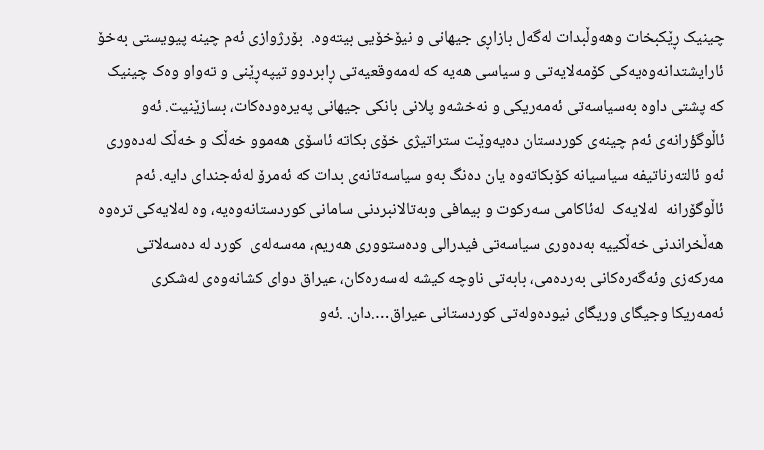چینیک ڕێکبخات وهه‌وڵبدات له‌گه‌ل بازاڕی جیهانی و نیۆخۆیی بیته‌وه‌.  بۆرژوازی ئه‌م چینه‌ پیویستی به‌خۆ ئارایشتدانه‌وه‌یه‌کی کۆمه‌لایه‌تی و سیاسی هه‌یه‌ که‌ له‌مه‌وقعیه‌تی ڕابردوو تیپه‌ڕێنی و ته‌واو وه‌ک چینیک که‌ پشتی داوه‌ به‌سیاسه‌تی ئه‌مه‌ریکی و نه‌خشه‌و پلانی بانکی جیهانی په‌یره‌وده‌کات، بسازێنیت. ئه‌و ئاڵوگؤرانه‌ی ئه‌م چینه‌ی کوردستان ده‌یه‌وێت ستراتیژی خۆی بکاته‌ ئاسۆی هه‌موو خه‌ڵک و خه‌ڵک له‌ده‌وری ئه‌و ئالته‌رناتیفه‌ سیاسیانه‌ کۆبکاته‌وه‌ یان ده‌نگ به‌و سیاسه‌تانه‌ی بدات که‌ ئه‌مرۆ له‌ئه‌جندای دایه‌. ئه‌م ئاڵوگۆرانه‌  له‌لایه‌ک  له‌ئاکامی سه‌رکوت و بیمافی وبه‌تالانبردنی سامانی کوردستانه‌وه‌یه، وه‌ له‌لایه‌کی تره‌وه‌ هه‌ڵخراندنی خه‌ڵکییه‌ به‌ده‌وری سیاسه‌تی فیدرالی وده‌ستووری هه‌ریم، مه‌سه‌له‌ی  کورد له‌ ده‌سه‌لاتی مه‌رکه‌زی وئه‌گه‌ره‌کانی به‌رده‌می، بابه‌تی ناوچه‌ کیشه‌ له‌سه‌ره‌کان، عیراق دوای کشانه‌وه‌ی له‌شکری ئه‌مه‌ریکا وجیگای وریگای نیوده‌وله‌تی کوردستانی عیراق….دان. .ئه‌و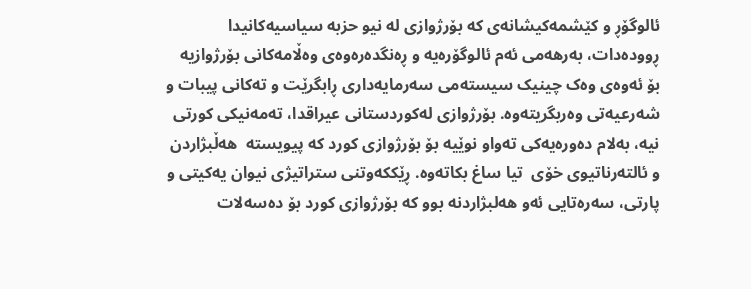ئالوگۆڕ و کێشمه‌کیشانه‌ی که‌ بۆرژوازی له‌ نیو حزبه‌ سیاسیه‌کانیدا ڕووده‌دات، به‌رهه‌می ئه‌م ئالوگۆره‌یه‌ و ڕه‌نگده‌ره‌وه‌ی وه‌ڵامه‌کانی بۆرژوازیه‌ بۆ ئه‌وه‌ی وه‌ک چینیک سیسته‌می سه‌رمایه‌داری ڕابگرێت و ته‌کانی پیبات و شه‌رعیه‌تی وه‌ربگریته‌وه‌. بۆرژوازی له‌کوردستانی عیراقدا، ته‌مه‌نیکی کورتی نیه‌، به‌لام ده‌وره‌یه‌کی ته‌واو نوێیه‌ بۆ بۆرژوازی کورد که‌ پیویسته‌  هه‌ڵبژاردن و ئالته‌رناتیوی خۆی  تیا ساغ بکاته‌وه‌. ڕێککه‌وتنی ستراتیژی نیوان یه‌کیتی و پارتی، سه‌ره‌تایی ئه‌و هه‌لبژاردنه‌ بوو که‌ بۆرژوازی کورد بۆ ده‌سه‌لات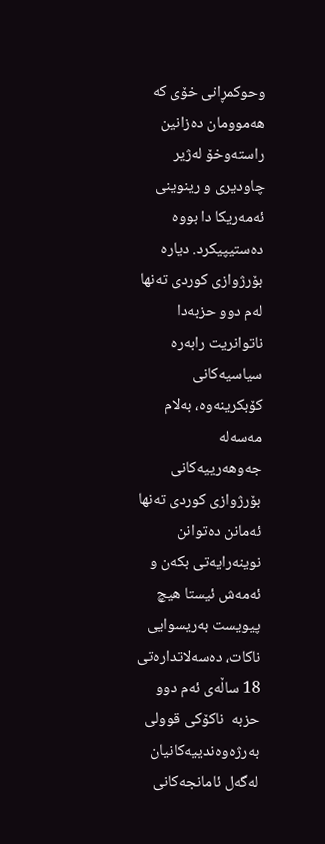وحوکمڕانی خۆی که‌ هه‌موومان ده‌زانین راسته‌وخۆ له‌ژیر چاودیری و رینوینی ئه‌مه‌ریکا دا بووه‌  ده‌ستیپیکرد. دیاره‌ بۆرژوازی کوردی ته‌نها له‌م دوو حزبه‌دا ناتوانریت رابه‌ره‌ سیاسیه‌کانی کۆبکرینه‌وه‌، به‌لام مه‌سه‌له‌ جه‌وهه‌رییه‌کانی بۆرژوازی کوردی ته‌نها ئه‌مانن ده‌توانن نوینه‌رایه‌تی بکه‌ن و ئه‌مه‌ش ئیستا هیچ پیویست به‌ریسوایی ناکات، ده‌سه‌لاتداره‌تی 18 ساڵه‌ی ئه‌م دوو حزبه‌  ناکۆکی قوولی به‌رژه‌وه‌ندییه‌کانیان له‌گه‌ل ئامانجه‌کانی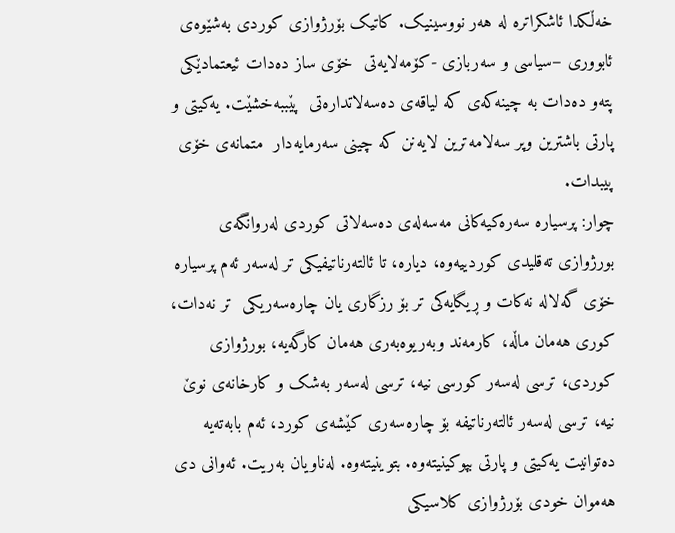خه‌ڵکدا ئاشکراتره‌ له‌ هه‌ر نووسینیک. کاتیک بۆرژوازی کوردی به‌شێوه‌ی  ئابووری –سیاسی و سه‌ربازی -کۆمه‌لایه‌تی  خۆی ساز ده‌دات ئیعتمادێکی پته‌و ده‌دات به‌ چینه‌که‌ی که‌ لیاقه‌ی ده‌سه‌لاتداره‌تی  پێببه‌خشێت. یه‌کیتی و پارتی باشترین وپر سه‌لامه‌ترین لایه‌نن که‌ چینی سه‌رمایه‌دار  متمانه‌ی خۆی پیبدات.
چوار: پرسیاره‌ سه‌ره‌کیه‌کانی مه‌سه‌له‌ی ده‌سه‌لاتی کوردی له‌روانگه‌ی بورژوازی ته‌قلیدی کوردییه‌وه‌، دیاره‌، تا ئالته‌رناتیفیکی تر له‌سه‌ر ئه‌م پرسیاره‌ خۆی گه‌لاله‌ نه‌کات و ڕیگایه‌کی تر بۆ رزگاری یان چاره‌سه‌ریکی  تر نه‌دات، کوری هه‌مان ماڵه‌، کارمه‌ند وبه‌ریوه‌به‌ری هه‌مان کارگه‌یه‌، بورژوازی کوردی، ترسی له‌سه‌ر کورسی نیه‌، ترسی له‌سه‌ر به‌شک و کارخانه‌ی نوێ  نیه‌، ترسی له‌سه‌ر ئالته‌رناتیفه‌ بۆ چاره‌سه‌ری کێشه‌ی کورد، ئه‌م بابه‌ته‌یه‌ ده‌توانیت یه‌کیتی و پارتی بپوکینیته‌وه‌. بتوینیته‌وه‌. له‌ناویان به‌ریت. ئه‌وانی دی هه‌موان خودی بۆرژوازی کلاسیکی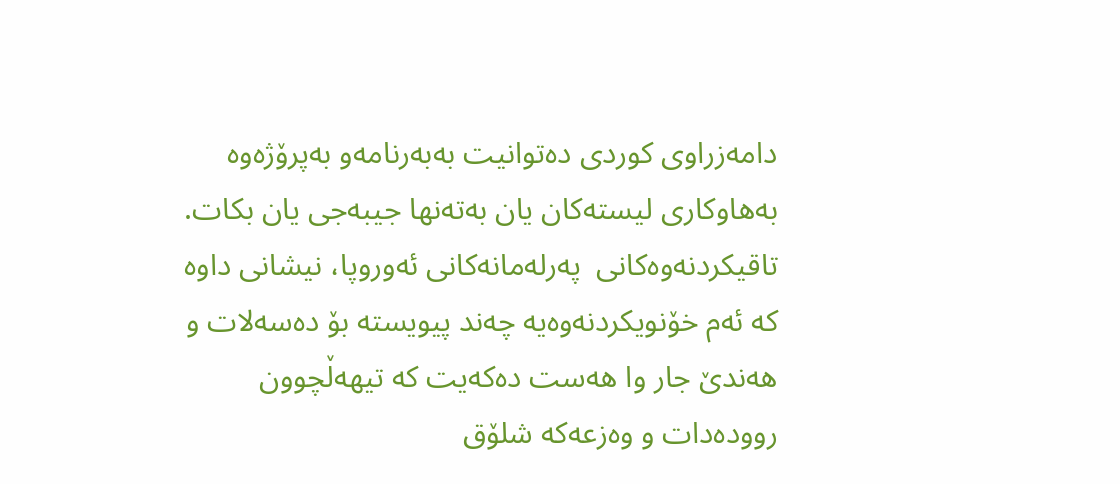دامه‌زراوی کوردی ده‌توانیت به‌به‌رنامه‌و به‌پرۆژه‌وه‌ به‌هاوکاری لیسته‌کان یان به‌ته‌نها جیبه‌جی یان بکات. تاقیکردنه‌وه‌کانی  په‌رله‌مانه‌کانی ئه‌وروپا، نیشانی داوه‌ که‌ ئه‌م خۆنویکردنه‌وه‌یه‌ چه‌ند پیویسته‌ بۆ ده‌سه‌لات و هه‌ندێ جار وا هه‌ست ده‌که‌یت که‌ تیهه‌ڵچوون رووده‌دات و وه‌زعه‌که‌ شلۆق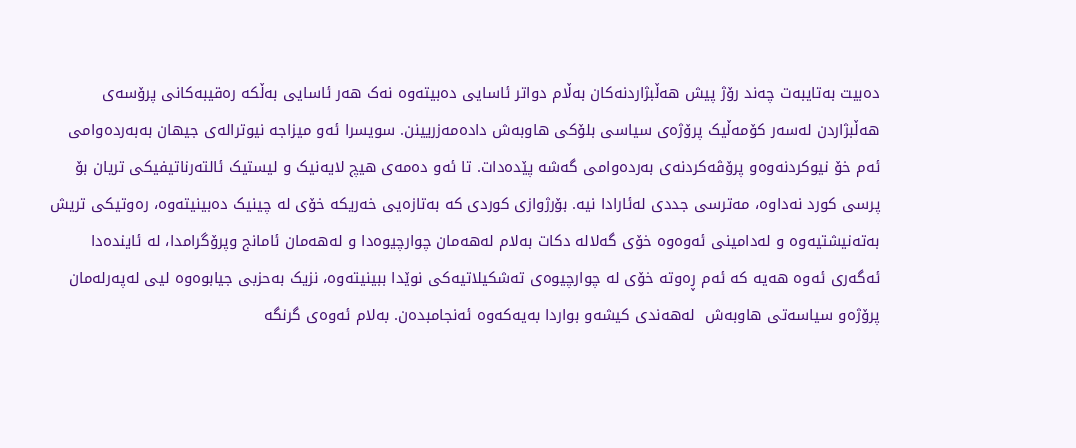ده‌بیت به‌تایبه‌ت چه‌ند رۆژ پیش هه‌ڵبژاردنه‌کان به‌ڵام دواتر ئاسایی ده‌بیته‌وه‌ نه‌ک هه‌ر ئاسایی به‌ڵکه‌ ره‌قیبه‌کانی پرۆسه‌ی هه‌ڵبژاردن له‌سه‌ر کۆمه‌ڵیک پرۆژه‌ی سیاسی بلۆکی هاوبه‌ش داده‌مه‌زریینن. سویسرا ئه‌و میزاجه‌ نیوتراله‌ی جیهان به‌به‌رده‌وامی ئه‌م خۆ نیوکردنه‌وه‌و پرۆڤه‌کردنه‌ی به‌رده‌وامی گه‌شه‌ پێده‌دات. تا ئه‌و ده‌مه‌ی هیچ لایه‌نیک و لیستیک ئالته‌رناتیفیکی تریان بۆ پرسی کورد نه‌داوه‌، مه‌ترسی جددی له‌ئارادا نیه‌. بۆرژوازی کوردی که‌ به‌تازه‌یی خه‌ریکه‌ خۆی له‌ چینیک ده‌بینیته‌وه‌، ره‌وتیکی تریش به‌ته‌نیشتیه‌وه و له‌دامینی ئه‌وه‌وه‌ خۆی گه‌لاله‌ دکات به‌لام له‌هه‌مان چوارچیوه‌دا و له‌هه‌مان ئامانج وپرۆگرامدا، له‌ ئاینده‌دا ئه‌گه‌ری ئه‌وه‌ هه‌یه‌ که‌ ئه‌م ڕه‌وته‌ خۆی له‌ چوارچیوه‌ی ته‌شکیلاتیه‌کی نوێدا ببینیته‌وه‌، نزیک به‌حزبی جیابوه‌وه‌ لیی له‌په‌رله‌مان پرۆژه‌و سیاسه‌تی هاوبه‌ش  له‌هه‌ندی کیشه‌و بواردا به‌یه‌که‌وه‌ ئه‌نجامبده‌ن. به‌لام ئه‌وه‌ی گرنگه‌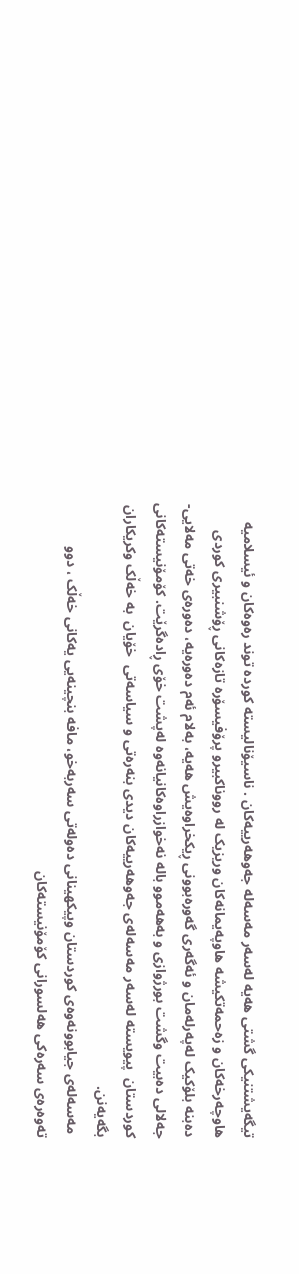تیگه‌یشتنیکی گشتی هه‌یه‌ له‌سه‌ر مه‌سه‌له‌ جه‌وهه‌رییه‌کان . ناسیۆنالیسته‌ کورده‌ توند ره‌وه‌کان و ئیسلامیه‌ هاوچه‌رخه‌کان و زه‌حمه‌تکیشه‌ هاوپه‌یمانه‌کان وریزیک له‌ رووناکبیرو پرۆفیسۆره‌ تازه‌کانی ڕۆشنبیری کوردی ده‌بنه‌ بلۆکیک له‌په‌رله‌مان و ئه‌گه‌ری گه‌وره‌بوونی ڕیکخراوه‌یش هه‌یه‌، به‌لام ئه‌م ده‌وره‌یه‌، ده‌وره‌ی خه‌تی مه‌لایی-جه‌لالی ده‌بیت وگشت بورژوازی و به‌هه‌موو باله‌ نه‌خوازراوه‌کانیانه‌وه‌ له‌پشت خۆی ڕاده‌گرێت. کۆمۆنیسته‌کانی کوردستان  پیویسته‌ له‌سه‌ر مه‌سه‌له‌ی جه‌وهه‌رییه‌کان دیدی بنه‌ره‌تی و سیاسه‌تی  خۆیان  به‌ خه‌ڵک وکریکاران بگه‌یه‌نن.
 مه‌سه‌له‌ی جیابوونه‌وه‌ی کوردستان وپیکهینانی ده‌وله‌تی سه‌ربه‌خو، مافه‌ بنچینه‌یی یه‌کانی خه‌ڵک ، دوو ته‌وه‌ره‌ی سه‌ره‌کی هه‌لسورانی کۆمۆنیسته‌کان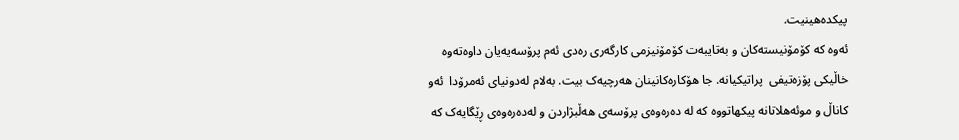پیکده‌هینیت.
ئه‌وه‌ که‌ کۆمۆنیسته‌کان و به‌تایبه‌ت کۆمۆنیزمی کارگه‌ری ره‌دی ئه‌م پرۆسه‌یه‌یان داوه‌ته‌وه‌ خاڵیکی پۆزه‌تیفی  پراتیکیانه‌. جا هۆکاره‌کانینان هه‌رچیه‌ک بیت. به‌لام له‌دونیای ئه‌مرۆدا  ئه‌و کاناڵ و موئه‌هلاتانه‌ پیکهاتووه‌ که‌ له‌ ده‌ره‌وه‌ی پرۆسه‌ی هه‌ڵبژاردن و له‌ده‌ره‌وه‌ی ڕێگایه‌ک که‌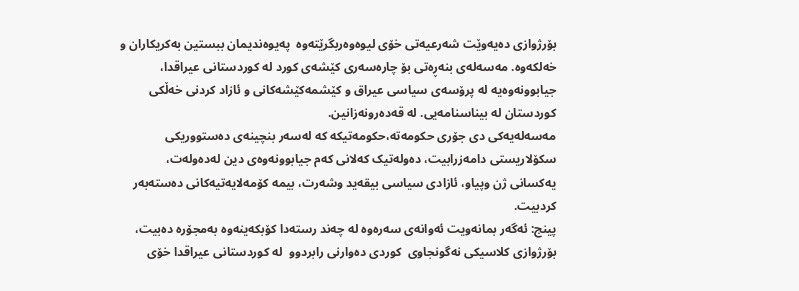بۆرژوازی ده‌یه‌وێت شه‌رعیه‌تی خۆی لیوه‌وه‌ربگرێته‌وه‌  په‌یوه‌ندیمان ببستین به‌کریکاران و خه‌لکه‌وه‌. مه‌سه‌له‌ی بنه‌ڕه‌تی بۆ چاره‌سه‌ری کێشه‌ی کورد له‌ کوردستانی عیراقدا، جیابوونه‌وه‌یه‌ له‌ پرۆسه‌ی سیاسی عیراق و کێشمه‌کێشه‌کانی و ئازاد کردنی خه‌ڵکی کوردستان له‌ بیناسنامه‌یی. له‌ قه‌ده‌رونه‌زانین.
مه‌سه‌له‌یه‌کی دی جۆری حکومه‌ته‌،حکومه‌تیکه‌ که‌ له‌سه‌ر بنچینه‌ی ده‌ستووریکی سکۆلاریستی دامه‌زرابیت، ده‌وله‌تیک که‌لانی که‌م جیابوونه‌وه‌ی دین له‌ده‌وله‌ت، یه‌کسانی ژن وپیاو، ئازادی سیاسی بیقه‌ید وشه‌رت، بیمه‌ کۆمه‌لایه‌تیه‌کانی ده‌سته‌به‌ر کردبیت.
پینج: ئه‌گه‌ر بمانه‌ویت ئه‌وانه‌ی سه‌ره‌وه‌ له‌ چه‌ند رسته‌دا کۆبکه‌ینه‌وه‌ به‌مجۆره‌ ده‌بیت، بۆرژوازی کلاسیکی نه‌گونجاوی  کوردی ده‌وارنی رابردوو  له‌ کوردستانی عیراقدا خۆی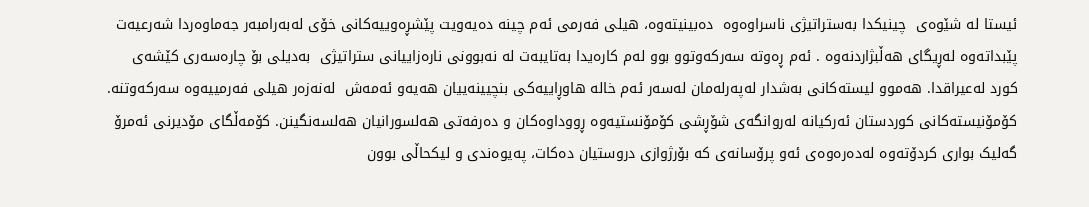ئیستا له شێوه‌ی ‌ چینیکدا به‌ستراتیژی ناسراوه‌وه‌  ده‌بینیته‌وه‌، هیلی فه‌رمی ئه‌م چینه‌ ده‌یه‌ویت پێشڕه‌وییه‌کانی خۆی له‌به‌رامبه‌ر جه‌ماوه‌ردا شه‌رعیه‌ت پێبداته‌وه‌ له‌ڕیگای هه‌ڵبژاردنه‌وه‌ . ئه‌م ڕه‌وته‌ سه‌رکه‌وتوو بوو له‌م کاره‌یدا به‌تایبه‌ت له‌ نه‌بوونی ناره‌زاییانی ستراتیژی  به‌دیلی بۆ چاره‌سه‌ری کێشه‌ی کورد له‌عیراقدا. هه‌موو لیسته‌کانی به‌شدار له‌په‌رله‌مان له‌سه‌ر ئه‌م خاله‌ هاوڕاییه‌کی بنچیینه‌ییان هه‌یه‌و ئه‌مه‌ش  له‌نه‌زه‌ر هیلی فه‌رمییه‌وه‌ سه‌رکه‌وتنه‌. کۆمۆنیسته‌کانی کوردستان ئه‌رکیانه‌ له‌روانگه‌ی شۆڕشی کۆمۆنستیه‌وه‌ ڕووداوه‌کان و ده‌رفه‌تی هه‌لسورانیان هه‌لسه‌نگینن. کۆمه‌ڵگای مۆدیرنی ئه‌مرۆ گه‌لیک بواری کردۆته‌وه‌ له‌ده‌ره‌وه‌ی ئه‌و پرۆسانه‌ی که‌ بۆرژوازی دروستیان ده‌کات، په‌یوه‌ندی و لیکحاڵی بوون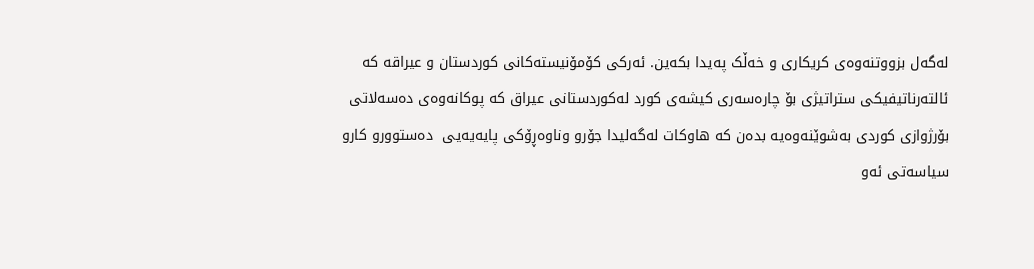له‌گه‌ل بزووتنه‌وه‌ی کریکاری و خه‌ڵک په‌یدا بکه‌ین. ئه‌رکی کۆمۆنیسته‌کانی کوردستان و عیراقه‌ که‌ ئالته‌رناتیفیکی ستراتیژی بۆ چاره‌سه‌ری کیشه‌ی کورد له‌کوردستانی عیراق که‌ پوکانه‌وه‌ی ده‌سه‌لاتی بۆرژوازی کوردی به‌شوێنه‌وه‌یه‌ بده‌ن که‌ هاوکات له‌گه‌لیدا جۆرو وناوه‌ڕۆکی پایه‌یه‌یی  ده‌ستوورو کارو سیاسه‌تی ئه‌و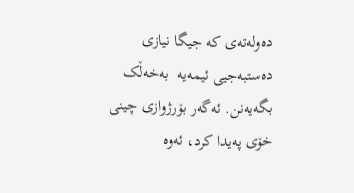ده‌وله‌ته‌ی که‌ جیگا نیازی ده‌ستبه‌جیی ئیمه‌یه‌  به‌خه‌ڵک بگه‌یه‌نن. ئه‌گه‌ر بۆرژوازی چینی خۆی په‌یدا کرد، ئه‌وه‌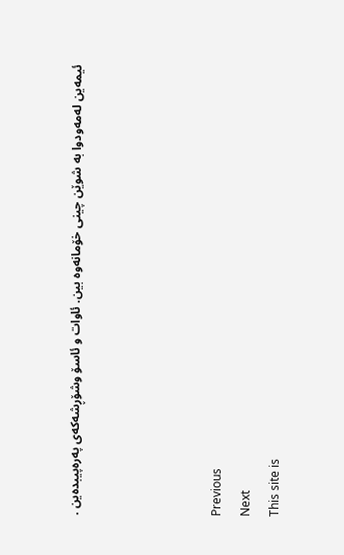ئیمه‌ین له‌مه‌ودوا به‌ شوێن چینی خۆمانه‌وه‌ بین. ئاوات و ئاسۆ وشۆڕشه‌که‌ی په‌ره‌پیبده‌ین .




Previous
Next
This site is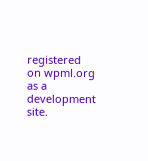registered on wpml.org as a development site.